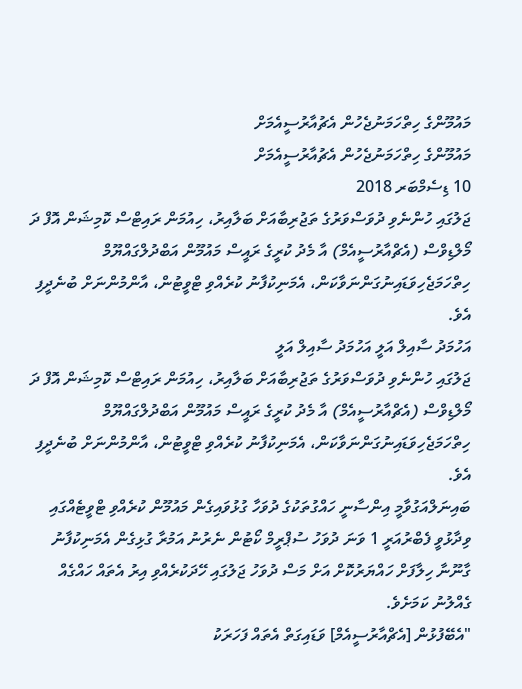މައުމޫންގެ ހިތްހަމަނުޖެހުން އެޗުއާރުސީއެމަށް
މައުމޫންގެ ހިތްހަމަނުޖެހުން އެޗުއާރުސީއެމަށް
10 ޑިސެމްބަރ 2018
ޖަލުގައި ހުންނެވި ދުވަސްވަރުގެ ތަޖުރިބާއަށް ބަލާއިރު، ހިއުމަން ރައިޓްސް ކޮމިޝަން އޮފް ދަ މޯލްޑިވްސް (އެޗްއާރުސީއެމް) އާ މެދު ކުރީގެ ރައީސް މައުމޫން އަބްދުލްގައްޔޫމް ހިތްހަމަޖެހިވަޑައިނުގަންނަވާކަން، އެމަނިކުފާނު ކުރެއްވި ޓްވީޓުން، އާންމުންނަށް ބުނެދީފި އެވެ.
އަހުމަދު ސާއިލް އަލީ އަހުމަދު ސާއިލް އަލީ
ޖަލުގައި ހުންނެވި ދުވަސްވަރުގެ ތަޖުރިބާއަށް ބަލާއިރު، ހިއުމަން ރައިޓްސް ކޮމިޝަން އޮފް ދަ މޯލްޑިވްސް (އެޗްއާރުސީއެމް) އާ މެދު ކުރީގެ ރައީސް މައުމޫން އަބްދުލްގައްޔޫމް ހިތްހަމަޖެހިވަޑައިނުގަންނަވާކަން، އެމަނިކުފާނު ކުރެއްވި ޓްވީޓުން، އާންމުންނަށް ބުނެދީފި އެވެ.
ބައިނަލްއަގުވާމީ އިންސާނީ ހައްގުތަކުގެ ދުވަހާ ގުޅުވައިގެން މައުމޫން ކުރެއްވި ޓްވީޓެއްގައި ވިދާޅުވީ ފެބްރުއަރީ 1 ވަނަ ދުވަހު ސުޕްރީމް ކޯޓުން ނެރުނު އަމުރާ ގުޅިގެން އެމަނިކުފާނު ގާނޫނާ ހިލާފަށް ހައްޔަރުކޮށް އަށް މަސް ދުވަހު ޖަލުގައި ހޭދަކުރެއްވި އިރު އެތައް ހައްގެއް ގެއްލުނު ކަމަށެވެ.
"އެބޭފުޅުން [އެޗްއާރުސީއެމް] ވަޑައިގަތް އެތައް ފަހަރަކު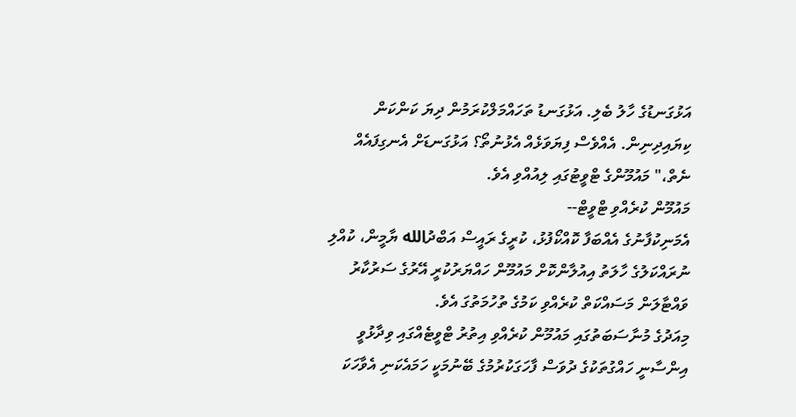އަޅުގަނޑުގެ ހާލު ބެލި. އަޅުގަނޑު ތަހައްމަލްކުރަމުން ދިޔަ ކަންކަން ކިޔައިދިނިން. އެއްވެސް ފިޔަވަޅެއް އެޅުނުތޯ؟ އަޅުގަނޑަށް އެނގިފައެއް ނެތް،" މައުމޫންގެ ޓްވީޓުގައި ލިއުއްވި އެވެ.
މައުމޫން ކުރެއްވި ޓްވީޓް--
އެމަނިކުފާނުގެ އެއްބަފާ ކޮއްކޯފުޅު، ކުރީގެ ރައީސް އަބްދުالله ޔާމީން، ކުއްލި ނުރައްކަލުގެ ހާލަތު އިއުލާންކޮށް މައުމޫން ހައްޔަރުކުރީ އޭރުގެ ސަރުކާރު ވައްޓާލަން މަސައްކަތް ކުރެއްވި ކަމުގެ ތުހުމަތުގަ އެވެ.
މިއަދުގެ މުނާސަބަތުގައި މައުމޫން ކުރެއްވި އިތުރު ޓްވީޓެއްގައި ވިދާޅުވީ އިންސާނީ ހައްގުތަކުގެ ދުވަސް ފާހަގަކުރުމުގެ ބޭނުމަކީ ހަމައެކަނި އެވާހަކަ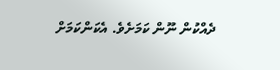ދެއްކުން ނޫން ކަމަށެވެ. އެކަންކަމަށް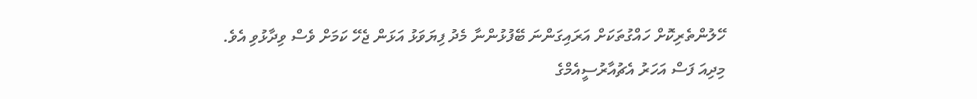ހޭލުންތެރިކޮށް ހައްގުތަކަށް އަރައިގަންނަ ބޭފުޅުންނާ މެދު ފިޔަވަޅު އަޅަން ޖެހޭ ކަމަށް ވެސް ވިދާޅުވި އެވެ.
މިދިއަ ފަސް އަހަރު އެޗުއާރުސީއެމްގެ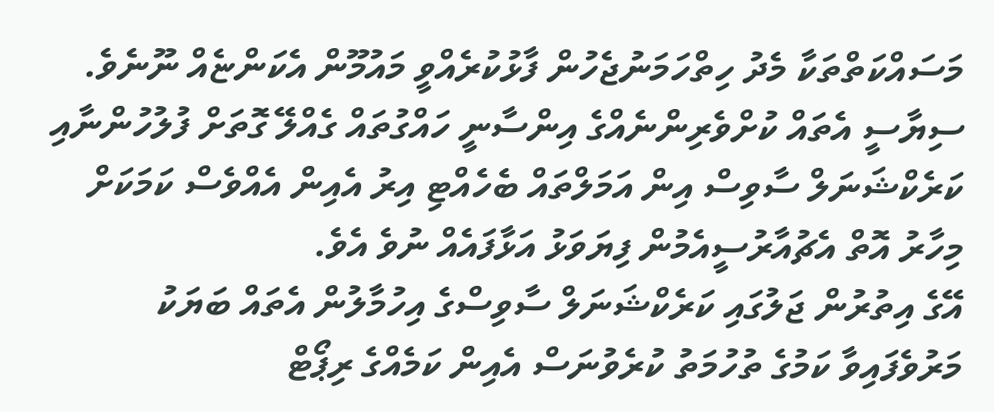މަސައްކަތްތަކާ މެދު ހިތްހަމަނުޖެހުން ފާޅުކުރެއްވީ މައުމޫން އެކަންޏެއް ނޫނެވެ. ސިޔާސީ އެތައް ކުށްވެރިންނެއްގެ އިންސާނީ ހައްގުތައް ގެއްލޭ ގޮތަށް ފުލުހުންނާއި ކަރެކްޝަނަލް ސާވިސް އިން އަމަލްތައް ބެހެއްޓި އިރު އެއިން އެއްވެސް ކަމަކަށް މިހާރު އޮތް އެޗުއާރުސީއެމުން ފިޔަވަޅު އަޅާފައެއް ނުވެ އެވެ.
އޭގެ އިތުރުން ޖަލުގައި ކަރެކްޝަނަލް ސާވިސްގެ އިހުމާލުން އެތައް ބަޔަކު މަރުވެފައިވާ ކަމުގެ ތުހުމަތު ކުރެވުނަސް އެއިން ކަމެއްގެ ރިޕޯޓް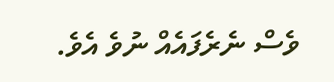ވެސް ނެރެފައެއް ނުވެ އެވެ.